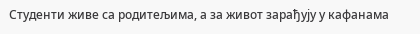Студенти живе са родитељима, а за живот зарађују у кафанама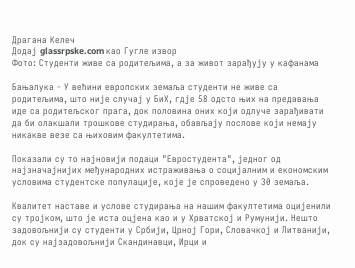Драгана Келеч
Додај glassrpske.com као Гугле извор
Фото: Студенти живе са родитељима, а за живот зарађују у кафанама

Бањалука - У већини европских земаља студенти не живе са родитељима, што није случај у БиХ, гдје 58 одсто њих на предавања иде са родитељског прага, док половина оних који одлуче зарађивати да би олакшали трошкове студирања, обављају послове који немају никакве везе са њиховим факултетима.

Показали су то најновији подаци "Евростудента", једног од најзначајнијих међународних истраживања о социјалним и економским условима студентске популације, које је спроведено у 30 земаља.

Квалитет наставе и услове студирања на нашим факултетима оцијенили су тројком, што је иста оцјена као и у Хрватској и Румунији. Нешто задовољнији су студенти у Србији, Црној Гори, Словачкој и Литванији, док су најзадовољнији Скандинавци, Ирци и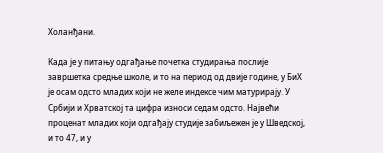Холанђани.

Када је у питању одгађање почетка студирања послије завршетка средње школе, и то на период од двије године, у БиХ је осам одсто младих који не желе индексе чим матурирају. У Србији и Хрватској та цифра износи седам одсто. Највећи проценат младих који одгађају студије забиљежен је у Шведској, и то 47, и у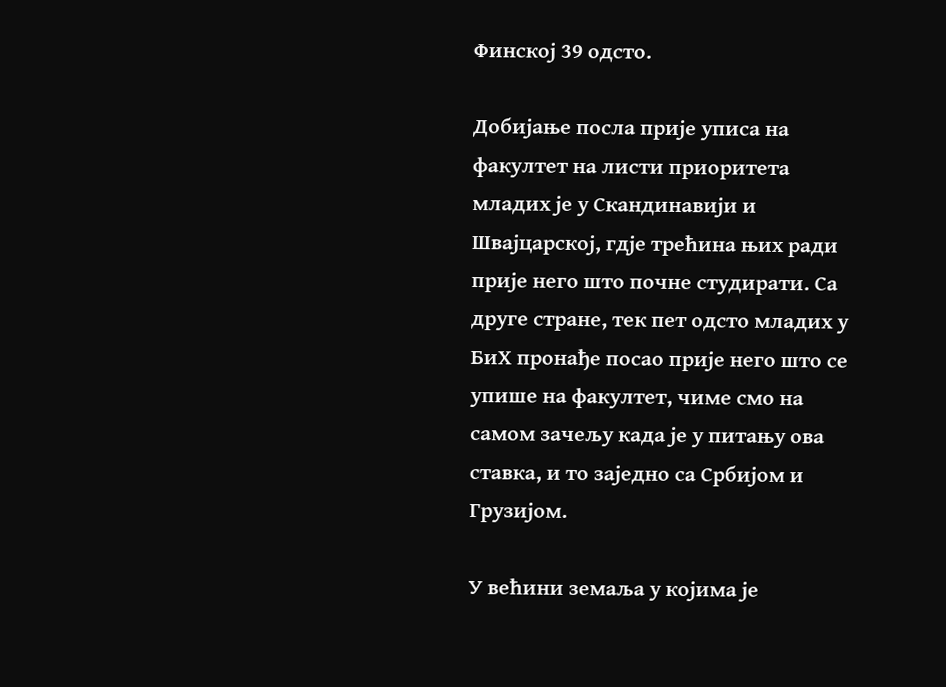Финској 39 одсто.

Добијање посла прије уписа на факултет на листи приоритета младих је у Скандинавији и Швајцарској, гдје трећина њих ради прије него што почне студирати. Са друге стране, тек пет одсто младих у БиХ пронађе посао прије него што се упише на факултет, чиме смо на самом зачељу када је у питању ова ставка, и то заједно са Србијом и Грузијом.

У већини земаља у којима је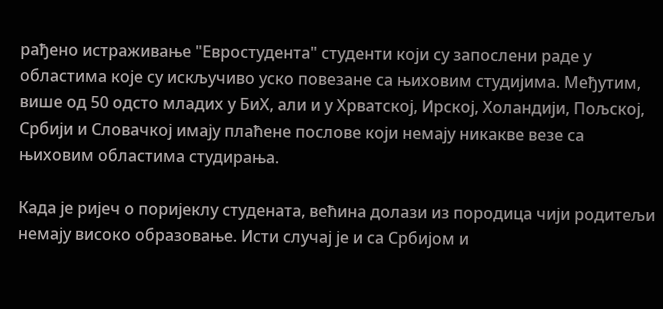рађено истраживање "Евростудента" студенти који су запослени раде у областима које су искључиво уско повезане са њиховим студијима. Међутим, више од 50 одсто младих у БиХ, али и у Хрватској, Ирској, Холандији, Пољској, Србији и Словачкој имају плаћене послове који немају никакве везе са њиховим областима студирања.

Када је ријеч о поријеклу студената, већина долази из породица чији родитељи немају високо образовање. Исти случај је и са Србијом и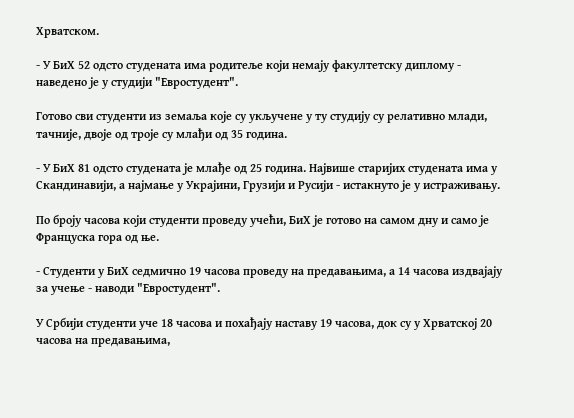Хрватском.

- У БиХ 52 одсто студената има родитеље који немају факултетску диплому - наведено је у студији "Евростудент".

Готово сви студенти из земаља које су укључене у ту студију су релативно млади, тачније, двоје од троје су млађи од 35 година.

- У БиХ 81 одсто студената је млађе од 25 година. Највише старијих студената има у Скандинавији, а најмање у Украјини, Грузији и Русији - истакнуто је у истраживању.

По броју часова који студенти проведу учећи, БиХ је готово на самом дну и само је Француска гора од ње.

- Студенти у БиХ седмично 19 часова проведу на предавањима, а 14 часова издвајају за учење - наводи "Евростудент".

У Србији студенти уче 18 часова и похађају наставу 19 часова, док су у Хрватској 20 часова на предавањима,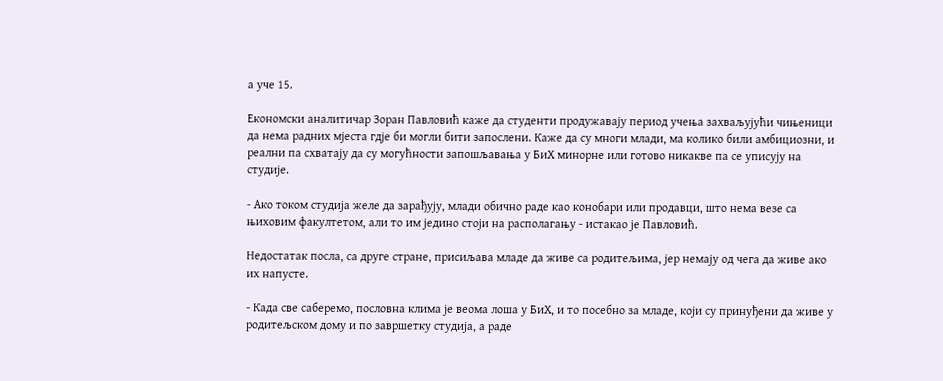а уче 15.

Економски аналитичар Зоран Павловић каже да студенти продужавају период учења захваљујући чињеници да нема радних мјеста гдје би могли бити запослени. Каже да су многи млади, ма колико били амбициозни, и реални па схватају да су могућности запошљавања у БиХ минорне или готово никакве па се уписују на студије.

- Ако током студија желе да зарађују, млади обично раде као конобари или продавци, што нема везе са њиховим факултетом, али то им једино стоји на располагању - истакао је Павловић.

Недостатак посла, са друге стране, присиљава младе да живе са родитељима, јер немају од чега да живе ако их напусте.

- Када све саберемо, пословна клима је веома лоша у БиХ, и то посебно за младе, који су принуђени да живе у родитељском дому и по завршетку студија, а раде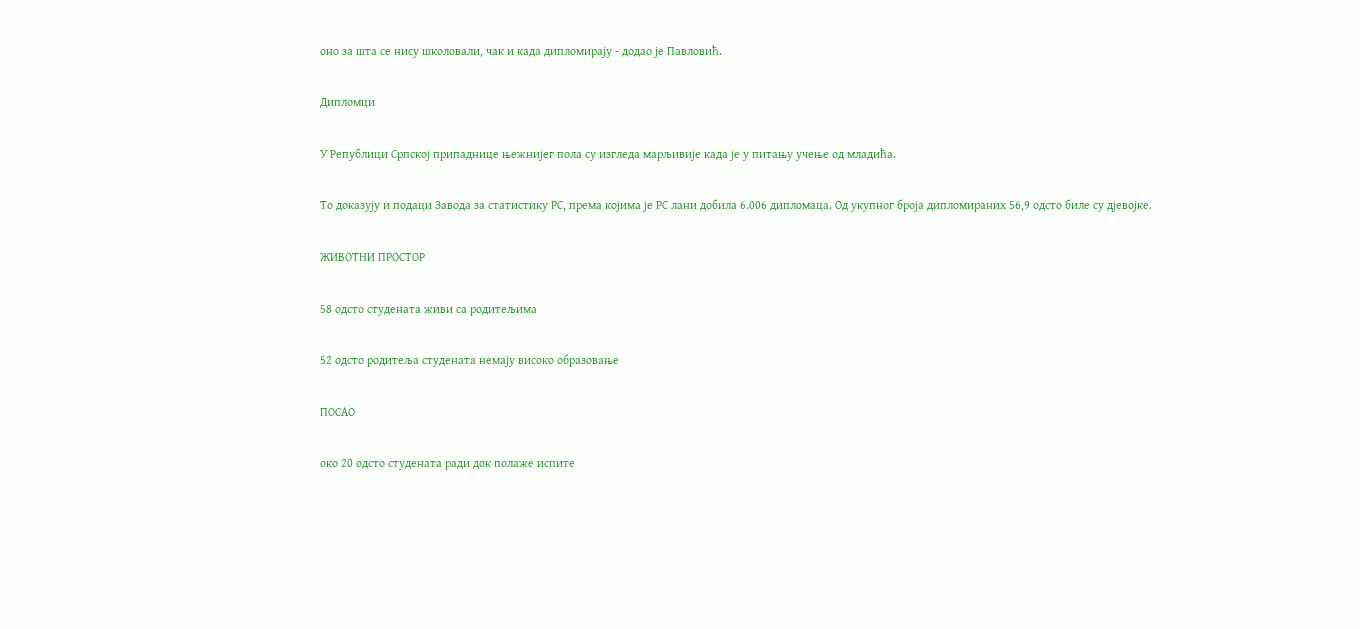оно за шта се нису школовали, чак и када дипломирају - додао је Павловић.

Дипломци

У Републици Српској припаднице њежнијег пола су изгледа марљивије када је у питању учење од младића.

То доказују и подаци Завода за статистику РС, према којима је РС лани добила 6.006 дипломаца. Од укупног броја дипломираних 56,9 одсто биле су дјевојке.

ЖИВОТНИ ПРОСТОР

58 одсто студената живи са родитељима

52 одсто родитеља студената немају високо образовање

ПОСАО

око 20 одсто студената ради док полаже испите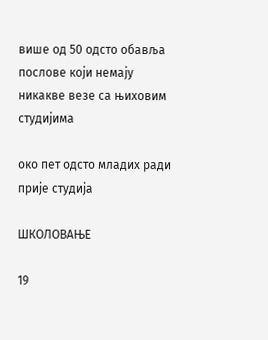више од 50 одсто обавља послове који немају никакве везе са њиховим студијима

око пет одсто младих ради прије студија

ШКОЛОВАЊЕ

19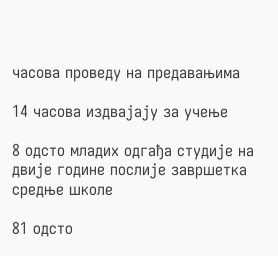часова проведу на предавањима

14 часова издвајају за учење

8 одсто младих одгађа студије на двије године послије завршетка средње школе

81 одсто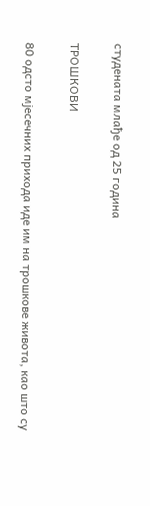студената млађе од 25 година

ТРОШКОВИ

80 одсто мјесечних прихода иде им на трошкове живота, као што су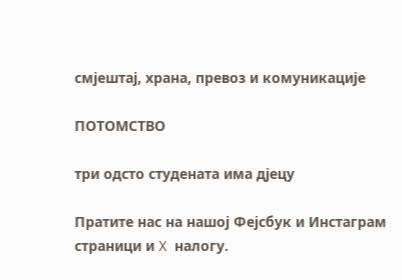смјештај, храна, превоз и комуникације

ПОТОМСТВО

три одсто студената има дјецу

Пратите нас на нашој Фејсбук и Инстаграм страници и X налогу.